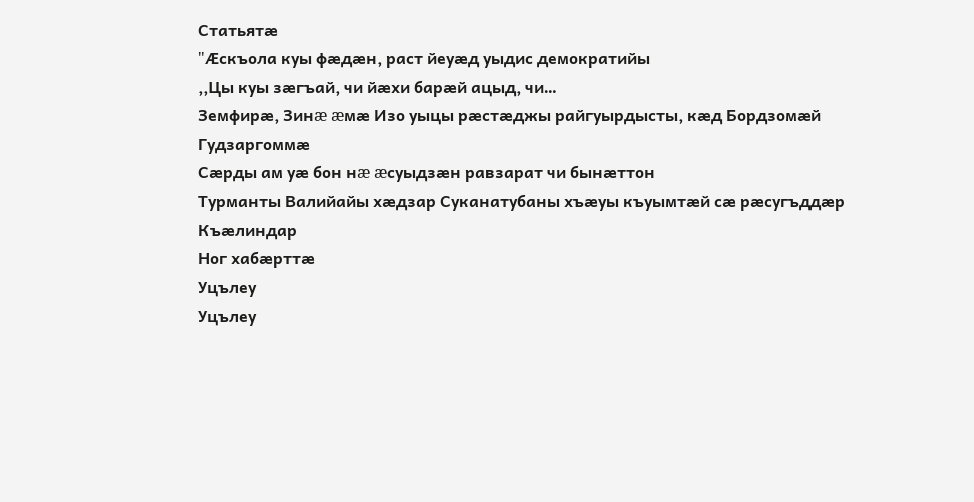Статьятæ
"Æскъола куы фæдæн, раст йеуæд уыдис демократийы
,,Цы куы зæгъай, чи йæхи барæй ацыд, чи…
Земфирæ, Зинæ æмæ Изо уыцы рæстæджы райгуырдысты, кæд Бордзомæй
Гудзаргоммæ
Сæрды ам уæ бон нæ æсуыдзæн равзарат чи бынæттон
Турманты Валийайы хæдзар Суканатубаны хъæуы къуымтæй сæ рæсугъддæр
Къæлиндар
Ног хабæрттæ
Уцълеу
Уцълеу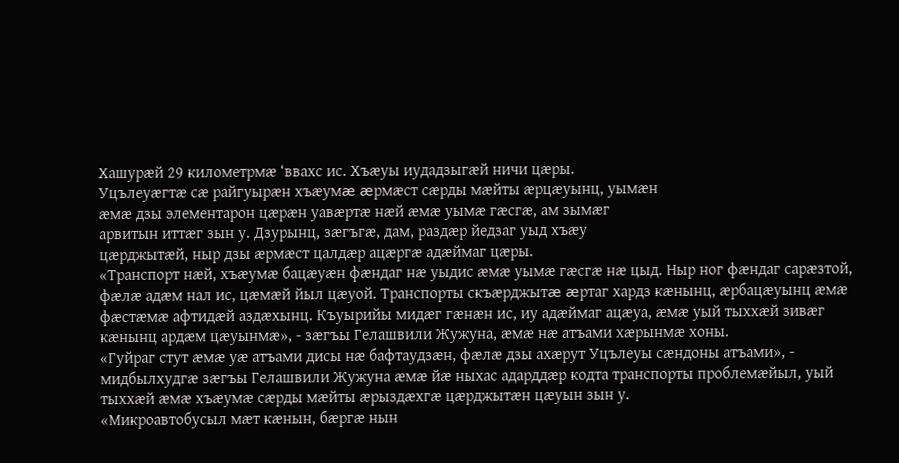Хашурæй 29 километрмæ ‘ввахс ис. Хъæуы иудадзыгæй ничи цæры.
Уцълеуæгтæ сæ райгуырæн хъæумæ æрмæст сæрды мæйты æрцæуынц, уымæн
æмæ дзы элементарон цæрæн уавæртæ нæй æмæ уымæ гæсгæ, ам зымæг
арвитын иттæг зын у. Дзурынц, зæгъгæ, дам, раздæр йедзаг уыд хъæу
цæрджытæй, ныр дзы æрмæст цалдæр ацæргæ адæймаг цæры.
«Транспорт нæй, хъæумæ бацæуæн фæндаг нæ уыдис æмæ уымæ гæсгæ нæ цыд. Ныр ног фæндаг сарæзтой, фæлæ адæм нал ис, цæмæй йыл цæуой. Транспорты скъæрджытæ æртаг хардз кæнынц, æрбацæуынц æмæ фæстæмæ афтидæй аздæхынц. Къуырийы мидæг гæнæн ис, иу адæймаг ацæуа, æмæ уый тыххæй зивæг кæнынц ардæм цæуынмæ», - зæгъы Гелашвили Жужуна, æмæ нæ атъами хæрынмæ хоны.
«Гуйраг стут æмæ уæ атъами дисы нæ бафтаудзæн, фæлæ дзы ахæрут Уцълеуы сæндоны атъами», - мидбылхудгæ зæгъы Гелашвили Жужуна æмæ йæ ныхас адарддæр кодта транспорты проблемæйыл, уый тыххæй æмæ хъæумæ сæрды мæйты æрыздæхгæ цæрджытæн цæуын зын у.
«Микроавтобусыл мæт кæнын, бæргæ нын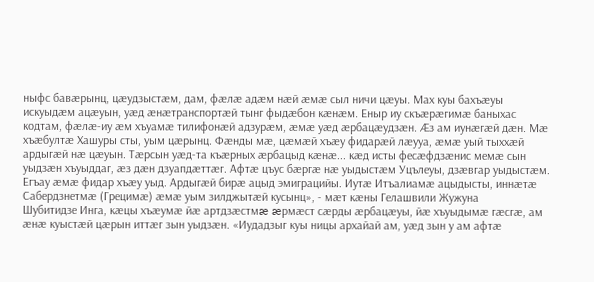ныфс бавæрынц, цæудзыстæм, дам, фæлæ адæм нæй æмæ сыл ничи цæуы. Мах куы бахъæуы искуыдæм ацæуын, уæд æнæтранспортæй тынг фыдæбон кæнæм. Еныр иу скъæрæгимæ баныхас кодтам, фæлæ-иу æм хъуамæ тилифонæй адзурæм, æмæ уæд æрбацæудзæн. Æз ам иунæгæй дæн. Мæ хъæбултæ Хашуры сты, уым цæрынц. Фæнды мæ, цæмæй хъæу фидарæй лæууа, æмæ уый тыххæй ардыгæй нæ цæуын. Тæрсын уæд-та къæрных æрбацыд кæнæ... кæд исты фесæфдзæнис мемæ сын уыдзæн хъуыддаг, æз дæн дзуапдæттæг. Афтæ цъус бæргæ нæ уыдыстæм Уцълеуы, дзæвгар уыдыстæм. Егъау æмæ фидар хъæу уыд. Ардыгæй бирæ ацыд эмиграцийы. Иутæ Итъалиамæ ацыдысты, иннæтæ Сабердзнетмæ (Грецимæ) æмæ уым зилджытæй кусынц», - мæт кæны Гелашвили Жужуна
Шубитидзе Инга, кæцы хъæумæ йæ артдзæстмæ æрмæст сæрды æрбацæуы, йæ хъуыдымæ гæсгæ, ам æнæ куыстæй цæрын иттæг зын уыдзæн. «Иудадзыг куы ницы архайай ам, уæд зын у ам афтæ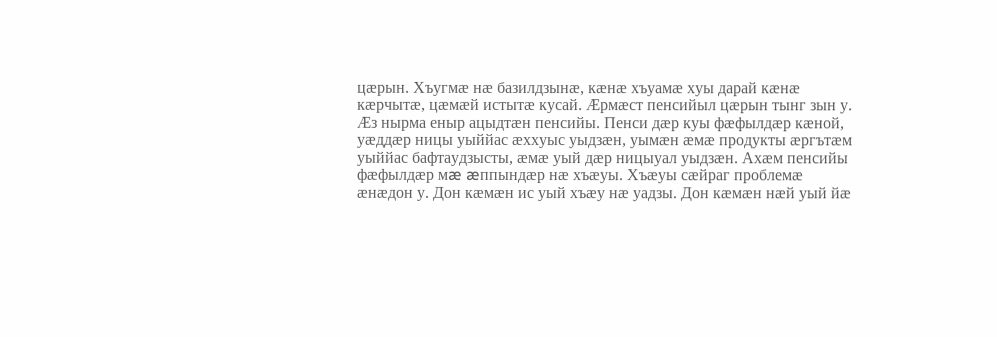цæрын. Хъугмæ нæ базилдзынæ, кæнæ хъуамæ хуы дарай кæнæ кæрчытæ, цæмæй истытæ кусай. Æрмæст пенсийыл цæрын тынг зын у. Æз нырма еныр ацыдтæн пенсийы. Пенси дæр куы фæфылдæр кæной, уæддæр ницы уыййас æххуыс уыдзæн, уымæн æмæ продукты æргътæм уыййас бафтаудзысты, æмæ уый дæр ницыуал уыдзæн. Ахæм пенсийы фæфылдæр мæ æппындæр нæ хъæуы. Хъæуы сæйраг проблемæ æнæдон у. Дон кæмæн ис уый хъæу нæ уадзы. Дон кæмæн нæй уый йæ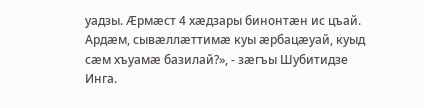уадзы. Æрмæст 4 хæдзары бинонтæн ис цъай. Ардæм, сывæллæттимæ куы æрбацæуай, куыд сæм хъуамæ базилай?», - зæгъы Шубитидзе Инга.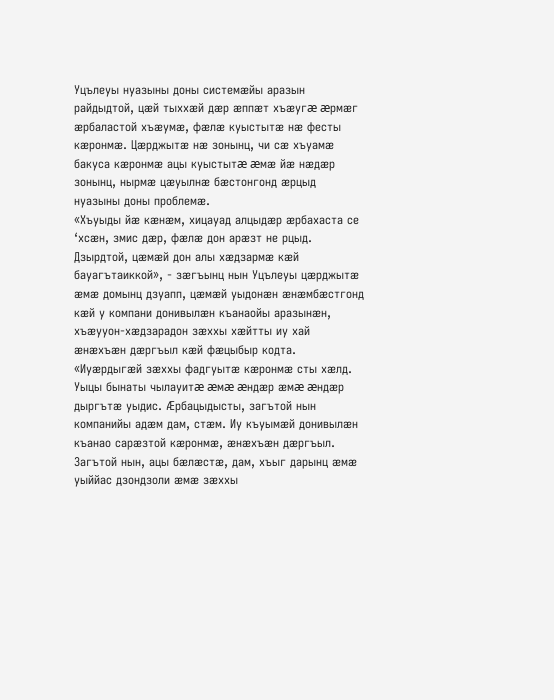Уцълеуы нуазыны доны системæйы аразын райдыдтой, цæй тыххæй дæр æппæт хъæугæ æрмæг æрбаластой хъæумæ, фæлæ куыстытæ нæ фесты кæронмæ. Цæрджытæ нæ зонынц, чи сæ хъуамæ бакуса кæронмæ ацы куыстытæ æмæ йæ нæдæр зонынц, нырмæ цæуылнæ бæстонгонд æрцыд нуазыны доны проблемæ.
«Хъуыды йæ кæнæм, хицауад алцыдæр æрбахаста се ‘хсæн, змис дæр, фæлæ дон арæзт не рцыд. Дзырдтой, цæмæй дон алы хæдзармæ кæй бауагътаиккой», - зæгъынц нын Уцълеуы цæрджытæ æмæ домынц дзуапп, цæмæй уыдонæн æнæмбæстгонд кæй у компани донивылæн къанаойы аразынæн, хъæууон-хæдзарадон зæххы хæйтты иу хай æнæхъæн дæргъыл кæй фæцыбыр кодта.
«Иуæрдыгæй зæххы фадгуытæ кæронмæ сты хæлд. Уыцы бынаты чылауитæ æмæ æндæр æмæ æндæр дыргътæ уыдис. Æрбацыдысты, загътой нын компанийы адæм дам, стæм. Иу къуымæй донивылæн къанао сарæзтой кæронмæ, æнæхъæн дæргъыл. Загътой нын, ацы бæлæстæ, дам, хъыг дарынц æмæ уыййас дзондзоли æмæ зæххы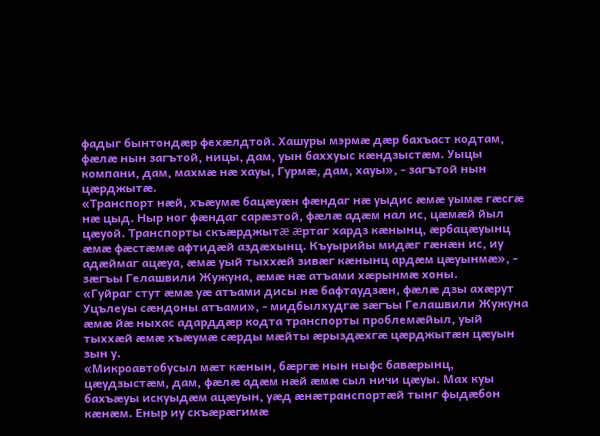фадыг бынтондæр фехæлдтой. Хашуры мэрмæ дæр бахъаст кодтам, фæлæ нын загътой, ницы, дам, уын баххуыс кæндзыстæм. Уыцы компани, дам, махмæ нæ хауы, Гурмæ, дам, хауы», - загътой нын цæрджытæ.
«Транспорт нæй, хъæумæ бацæуæн фæндаг нæ уыдис æмæ уымæ гæсгæ нæ цыд. Ныр ног фæндаг сарæзтой, фæлæ адæм нал ис, цæмæй йыл цæуой. Транспорты скъæрджытæ æртаг хардз кæнынц, æрбацæуынц æмæ фæстæмæ афтидæй аздæхынц. Къуырийы мидæг гæнæн ис, иу адæймаг ацæуа, æмæ уый тыххæй зивæг кæнынц ардæм цæуынмæ», - зæгъы Гелашвили Жужуна, æмæ нæ атъами хæрынмæ хоны.
«Гуйраг стут æмæ уæ атъами дисы нæ бафтаудзæн, фæлæ дзы ахæрут Уцълеуы сæндоны атъами», - мидбылхудгæ зæгъы Гелашвили Жужуна æмæ йæ ныхас адарддæр кодта транспорты проблемæйыл, уый тыххæй æмæ хъæумæ сæрды мæйты æрыздæхгæ цæрджытæн цæуын зын у.
«Микроавтобусыл мæт кæнын, бæргæ нын ныфс бавæрынц, цæудзыстæм, дам, фæлæ адæм нæй æмæ сыл ничи цæуы. Мах куы бахъæуы искуыдæм ацæуын, уæд æнæтранспортæй тынг фыдæбон кæнæм. Еныр иу скъæрæгимæ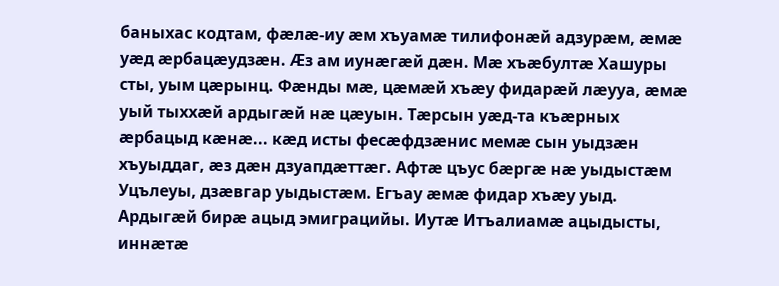баныхас кодтам, фæлæ-иу æм хъуамæ тилифонæй адзурæм, æмæ уæд æрбацæудзæн. Æз ам иунæгæй дæн. Мæ хъæбултæ Хашуры сты, уым цæрынц. Фæнды мæ, цæмæй хъæу фидарæй лæууа, æмæ уый тыххæй ардыгæй нæ цæуын. Тæрсын уæд-та къæрных æрбацыд кæнæ... кæд исты фесæфдзæнис мемæ сын уыдзæн хъуыддаг, æз дæн дзуапдæттæг. Афтæ цъус бæргæ нæ уыдыстæм Уцълеуы, дзæвгар уыдыстæм. Егъау æмæ фидар хъæу уыд. Ардыгæй бирæ ацыд эмиграцийы. Иутæ Итъалиамæ ацыдысты, иннæтæ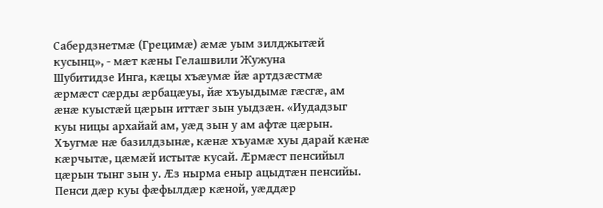Сабердзнетмæ (Грецимæ) æмæ уым зилджытæй кусынц», - мæт кæны Гелашвили Жужуна
Шубитидзе Инга, кæцы хъæумæ йæ артдзæстмæ æрмæст сæрды æрбацæуы, йæ хъуыдымæ гæсгæ, ам æнæ куыстæй цæрын иттæг зын уыдзæн. «Иудадзыг куы ницы архайай ам, уæд зын у ам афтæ цæрын. Хъугмæ нæ базилдзынæ, кæнæ хъуамæ хуы дарай кæнæ кæрчытæ, цæмæй истытæ кусай. Æрмæст пенсийыл цæрын тынг зын у. Æз нырма еныр ацыдтæн пенсийы. Пенси дæр куы фæфылдæр кæной, уæддæр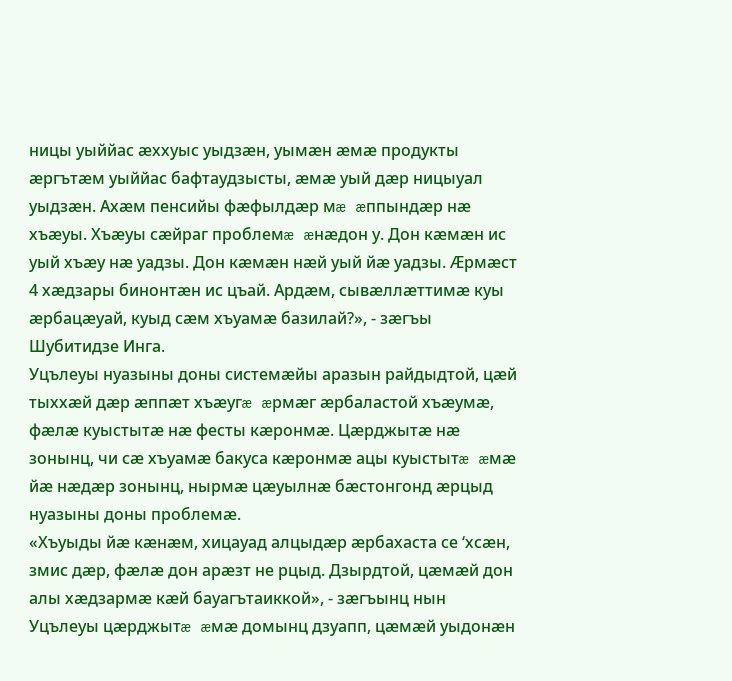ницы уыййас æххуыс уыдзæн, уымæн æмæ продукты æргътæм уыййас бафтаудзысты, æмæ уый дæр ницыуал уыдзæн. Ахæм пенсийы фæфылдæр мæ æппындæр нæ хъæуы. Хъæуы сæйраг проблемæ æнæдон у. Дон кæмæн ис уый хъæу нæ уадзы. Дон кæмæн нæй уый йæ уадзы. Æрмæст 4 хæдзары бинонтæн ис цъай. Ардæм, сывæллæттимæ куы æрбацæуай, куыд сæм хъуамæ базилай?», - зæгъы Шубитидзе Инга.
Уцълеуы нуазыны доны системæйы аразын райдыдтой, цæй тыххæй дæр æппæт хъæугæ æрмæг æрбаластой хъæумæ, фæлæ куыстытæ нæ фесты кæронмæ. Цæрджытæ нæ зонынц, чи сæ хъуамæ бакуса кæронмæ ацы куыстытæ æмæ йæ нæдæр зонынц, нырмæ цæуылнæ бæстонгонд æрцыд нуазыны доны проблемæ.
«Хъуыды йæ кæнæм, хицауад алцыдæр æрбахаста се ‘хсæн, змис дæр, фæлæ дон арæзт не рцыд. Дзырдтой, цæмæй дон алы хæдзармæ кæй бауагътаиккой», - зæгъынц нын Уцълеуы цæрджытæ æмæ домынц дзуапп, цæмæй уыдонæн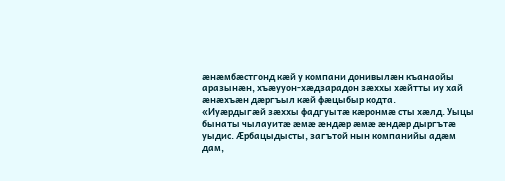æнæмбæстгонд кæй у компани донивылæн къанаойы аразынæн, хъæууон-хæдзарадон зæххы хæйтты иу хай æнæхъæн дæргъыл кæй фæцыбыр кодта.
«Иуæрдыгæй зæххы фадгуытæ кæронмæ сты хæлд. Уыцы бынаты чылауитæ æмæ æндæр æмæ æндæр дыргътæ уыдис. Æрбацыдысты, загътой нын компанийы адæм дам,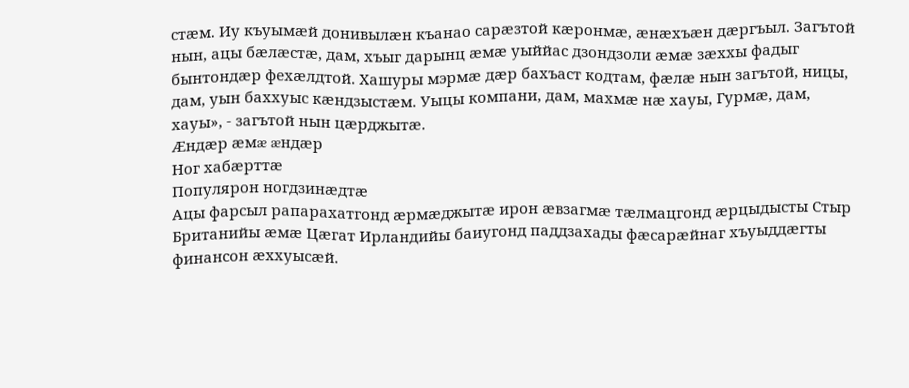стæм. Иу къуымæй донивылæн къанао сарæзтой кæронмæ, æнæхъæн дæргъыл. Загътой нын, ацы бæлæстæ, дам, хъыг дарынц æмæ уыййас дзондзоли æмæ зæххы фадыг бынтондæр фехæлдтой. Хашуры мэрмæ дæр бахъаст кодтам, фæлæ нын загътой, ницы, дам, уын баххуыс кæндзыстæм. Уыцы компани, дам, махмæ нæ хауы, Гурмæ, дам, хауы», - загътой нын цæрджытæ.
Æндæр æмæ æндæр
Ног хабæрттæ
Популярон ногдзинæдтæ
Ацы фарсыл рапарахатгонд æрмæджытæ ирон æвзагмæ тæлмацгонд æрцыдысты Стыр Британийы æмæ Цæгат Ирландийы баиугонд паддзахады фæсарæйнаг хъуыддæгты финансон æххуысæй.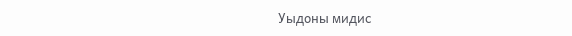Уыдоны мидис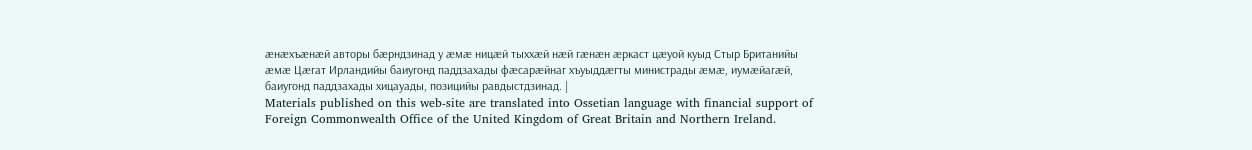æнæхъæнæй авторы бæрндзинад у æмæ ницæй тыххæй нæй гæнæн æркаст цæуой куыд Стыр Британийы æмæ Цæгат Ирландийы баиугонд паддзахады фæсарæйнаг хъуыддæгты министрады æмæ, иумæйагæй, баиугонд паддзахады хицауады, позицийы равдыстдзинад. |
Materials published on this web-site are translated into Ossetian language with financial support of Foreign Commonwealth Office of the United Kingdom of Great Britain and Northern Ireland.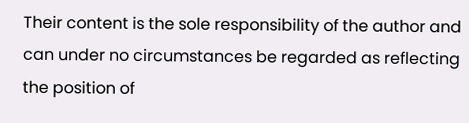Their content is the sole responsibility of the author and can under no circumstances be regarded as reflecting the position of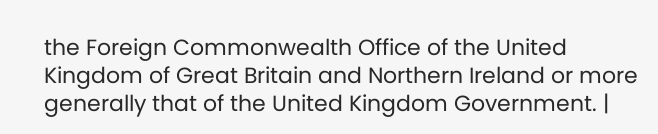the Foreign Commonwealth Office of the United Kingdom of Great Britain and Northern Ireland or more generally that of the United Kingdom Government. |